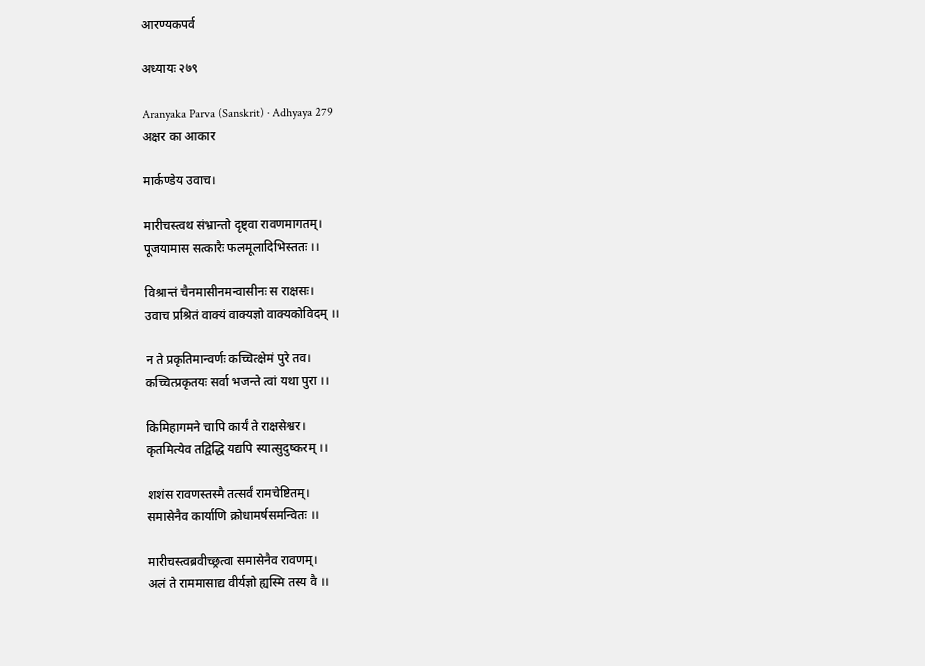आरण्यकपर्व

अध्यायः २७९

Aranyaka Parva (Sanskrit) · Adhyaya 279
अक्षर का आकार

मार्कण्डेय उवाच।

मारीचस्त्वथ संभ्रान्तो दृष्ट्वा रावणमागतम्।
पूजयामास सत्कारैः फलमूलादिभिस्ततः ।।

विश्रान्तं चैनमासीनमन्वासीनः स राक्षसः।
उवाच प्रश्रितं वाक्यं वाक्यज्ञो वाक्यकोविदम् ।।

न ते प्रकृतिमान्वर्णः कच्चित्क्षेमं पुरे तव।
कच्चित्प्रकृतयः सर्वा भजन्ते त्वां यथा पुरा ।।

किमिहागमने चापि कार्यं ते राक्षसेश्वर।
कृतमित्येव तद्विद्धि यद्यपि स्यात्सुदुष्करम् ।।

शशंस रावणस्तस्मै तत्सर्वं रामचेष्टितम्।
समासेनैव कार्याणि क्रोधामर्षसमन्वितः ।।

मारीचस्त्वब्रवीच्छ्रत्वा समासेनैव रावणम्।
अलं ते राममासाद्य वीर्यज्ञो ह्यस्मि तस्य वै ।।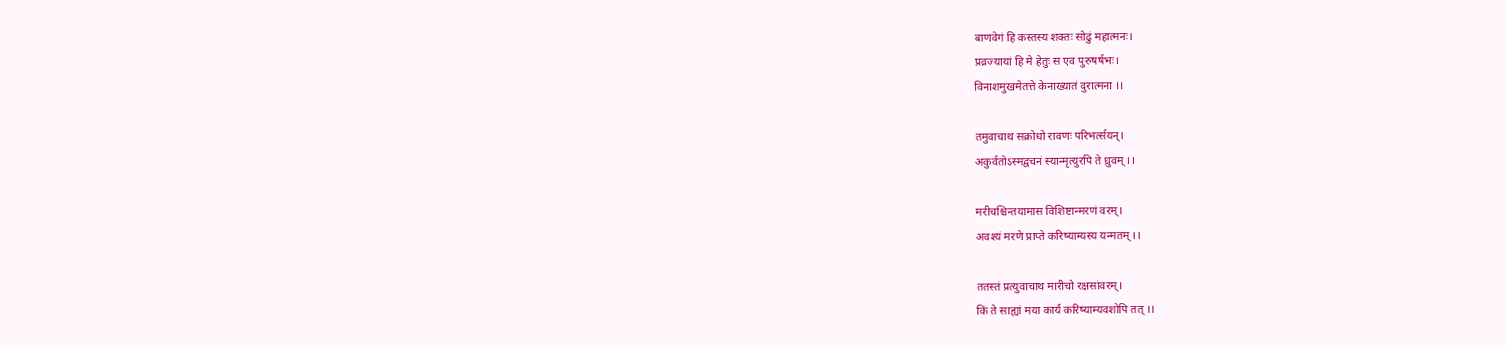बाणवेगं हि कस्तस्य शक्तः सोढुं महात्मनः।
प्रव्रज्यायां हि मे हेतुः स एव पुरुषर्षभः।
विनाशमुखमेतत्ते केनाख्यातं दुरात्मना ।।

तमुवाचाथ सक्रोधो रावणः परिभर्त्सयन्।
अकुर्वतोऽस्मद्वचनं स्यान्मृत्युरपि ते ध्रुवम् ।।

मरीचश्चिन्तयामास विशिष्टान्मरणं वरम्।
अवश्यं मरणे प्राप्ते करिष्याम्यस्य यन्मतम् ।।

ततस्तं प्रत्युवाचाथ मारीचो रक्षसांवरम्।
किं ते साह्यां मया कार्यं करिष्याम्यवशोपि तत् ।।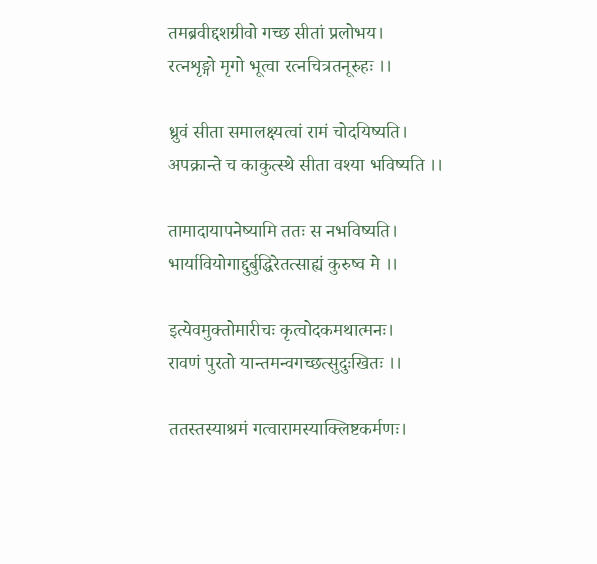तमब्रवीद्दशग्रीवो गच्छ सीतां प्रलोभय।
रत्नशृङ्गो मृगो भूत्वा रत्नचित्रतनूरुहः ।।

ध्रुवं सीता समालक्ष्यत्वां रामं चोदयिष्यति।
अपक्रान्ते च काकुत्स्थे सीता वश्या भविष्यति ।।

तामादायापनेष्यामि ततः स नभविष्यति।
भार्यावियोगाद्दुर्बुद्धिरेतत्साह्यं कुरुष्व मे ।।

इत्येवमुक्तोमारीचः कृत्वोदकमथात्मनः।
रावणं पुरतो यान्तमन्वगच्छत्सुदुःखितः ।।

ततस्तस्याश्रमं गत्वारामस्याक्लिष्टकर्मणः।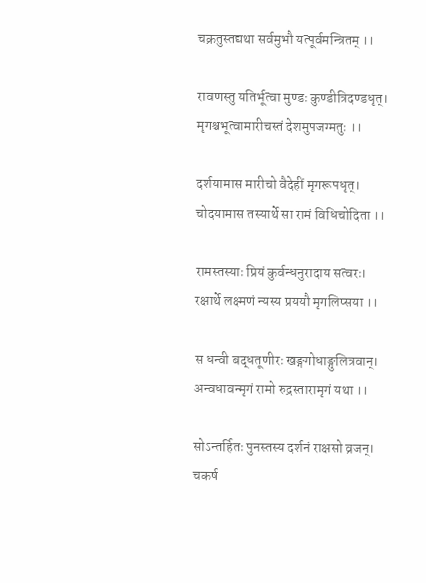चक्रतुस्तद्यथा सर्वमुभौ यत्पूर्वमन्त्रितम् ।।

रावणस्तु यतिर्भूत्वा मुण्डः कुण्डीत्रिदण्डधृत्।
मृगश्चभूत्वामारीचस्तं देशमुपजग्मतुः ।।

दर्शयामास मारीचो वैदेहीं मृगरूपधृत्।
चोदयामास तस्यार्थे सा रामं विधिचोदिता ।।

रामस्तस्याः प्रियं कुर्वन्धनुरादाय सत्वरः।
रक्षार्थे लक्ष्मणं न्यस्य प्रययौ मृगलिप्सया ।।

स धन्वी बद्धतूणीरः खङ्गगोधाङ्गुलित्रवान्।
अन्वधावन्मृगं रामो रुद्रस्तारामृगं यथा ।।

सोऽन्तर्हितः पुनस्तस्य दर्शनं राक्षसो व्रजन्।
चकर्ष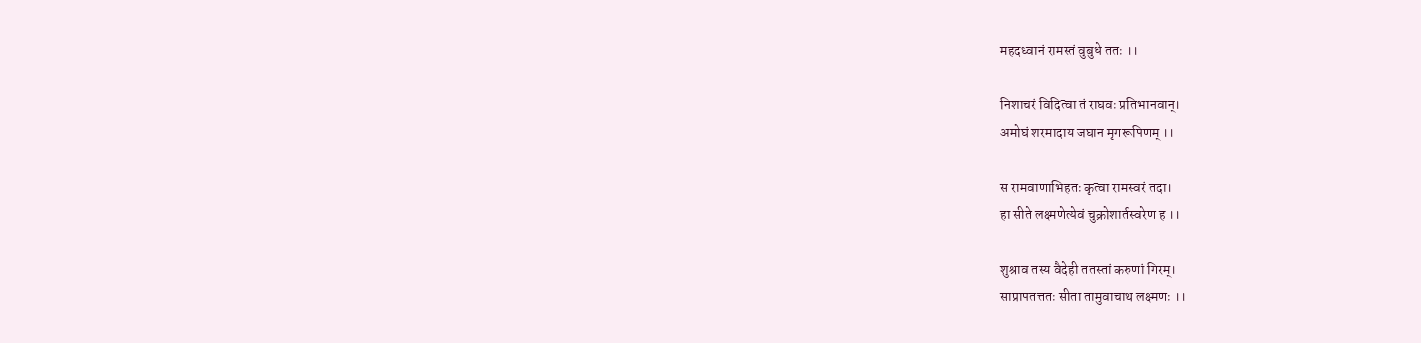महदध्वानं रामस्तं वुबुधे ततः ।।

निशाचरं विदित्वा तं राघवः प्रतिभानवान्।
अमोघं शरमादाय जघान मृगरूपिणम् ।।

स रामवाणाभिहतः कृत्वा रामस्वरं तदा।
हा सीते लक्ष्मणेत्येवं चुक्रोशार्तस्वरेण ह ।।

शुश्राव तस्य वैदेही ततस्तां करुणां गिरम्।
साप्रापतत्ततः सीता तामुवाचाथ लक्ष्मणः ।।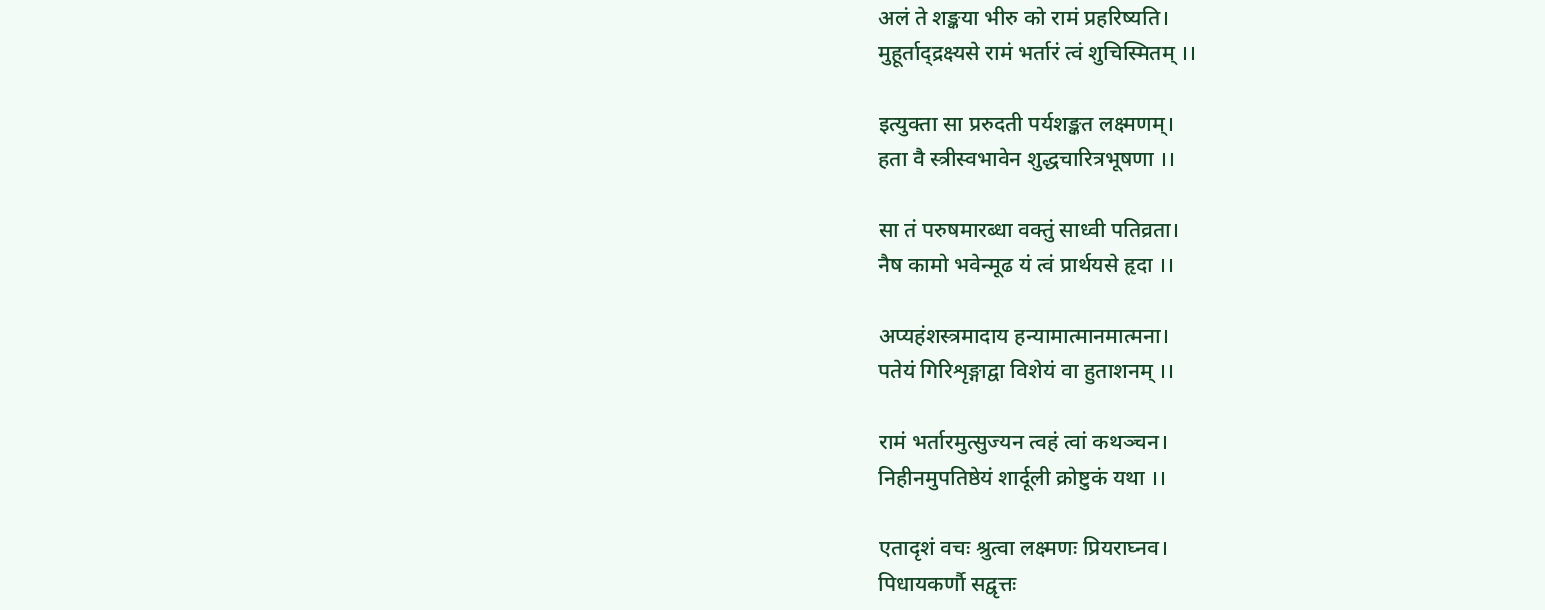अलं ते शङ्कया भीरु को रामं प्रहरिष्यति।
मुहूर्ताद्द्रक्ष्यसे रामं भर्तारं त्वं शुचिस्मितम् ।।

इत्युक्ता सा प्ररुदती पर्यशङ्कत लक्ष्मणम्।
हता वै स्त्रीस्वभावेन शुद्धचारित्रभूषणा ।।

सा तं परुषमारब्धा वक्तुं साध्वी पतिव्रता।
नैष कामो भवेन्मूढ यं त्वं प्रार्थयसे हृदा ।।

अप्यहंशस्त्रमादाय हन्यामात्मानमात्मना।
पतेयं गिरिशृङ्गाद्वा विशेयं वा हुताशनम् ।।

रामं भर्तारमुत्सुज्यन त्वहं त्वां कथञ्चन।
निहीनमुपतिष्ठेयं शार्दूली क्रोष्टुकं यथा ।।

एतादृशं वचः श्रुत्वा लक्ष्मणः प्रियराघ्नव।
पिधायकर्णौ सद्वृत्तः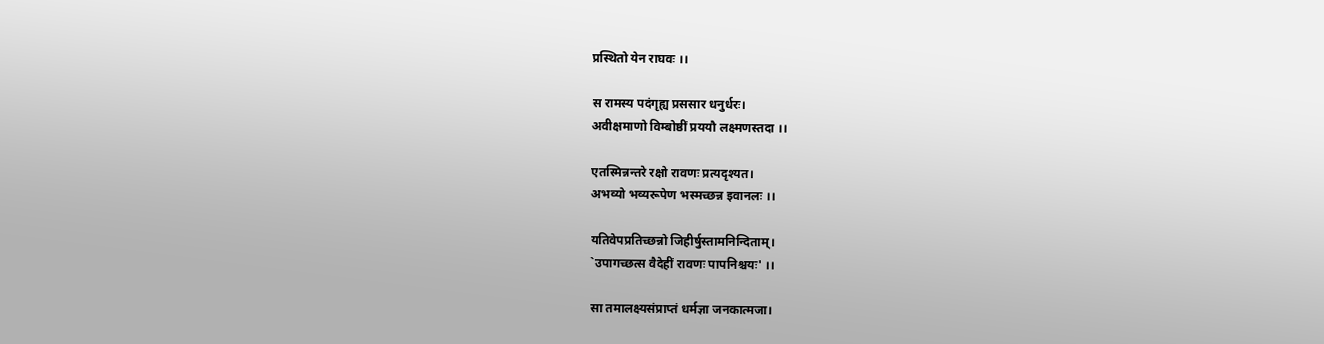प्रस्थितो येन राघवः ।।

स रामस्य पदंगृह्य प्रससार धनुर्धरः।
अवीक्षमाणो विम्बोष्ठीं प्रययौ लक्ष्मणस्तदा ।।

एतस्मिन्नन्तरे रक्षो रावणः प्रत्यदृश्यत।
अभव्यो भव्यरूपेण भस्मच्छन्न इवानलः ।।

यतिवेपप्रतिच्छन्नो जिहीर्षुस्तामनिन्दिताम्।
`उपागच्छत्स वैदेहीं रावणः पापनिश्चयः' ।।

सा तमालक्ष्यसंप्राप्तं धर्मज्ञा जनकात्मजा।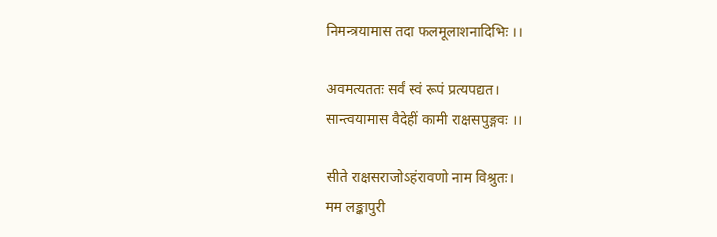निमन्त्रयामास तदा फलमूलाशनादिभिः ।।

अवमत्यततः सर्वं स्वं रूपं प्रत्यपद्यत।
सान्त्वयामास वैदेहीं कामी राक्षसपुङ्गवः ।।

सीते राक्षसराजोऽहंरावणो नाम विश्रुतः।
मम लङ्कापुरी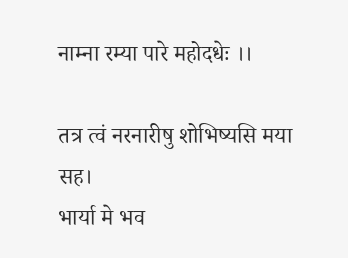नाम्ना रम्या पारे महोदधेः ।।

तत्र त्वं नरनारीषु शोभिष्यसि मया सह।
भार्या मे भव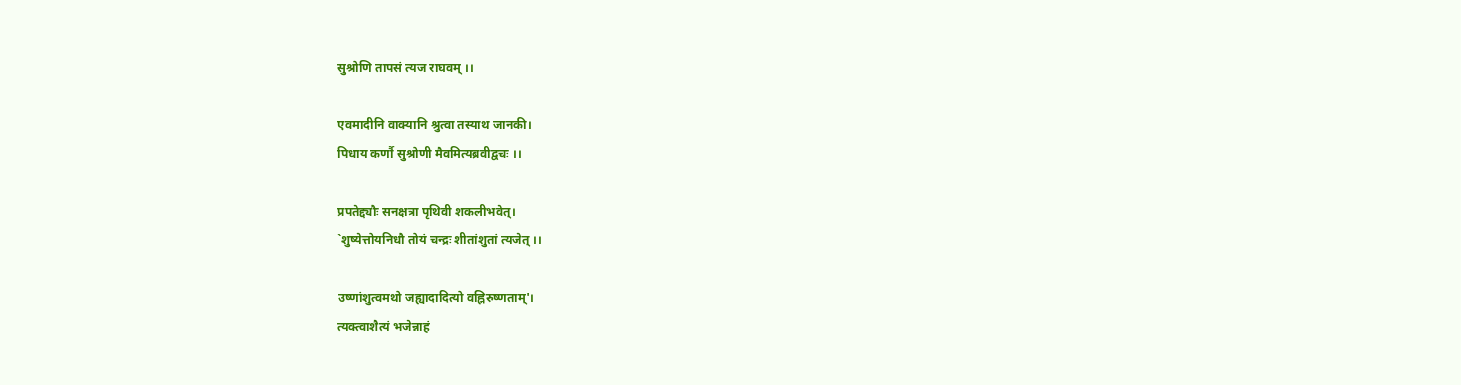सुश्रोणि तापसं त्यज राघवम् ।।

एवमादीनि वाक्यानि श्रुत्वा तस्याथ जानकी।
पिधाय कर्णौ सुश्रोणी मैवमित्यब्रवीद्वचः ।।

प्रपतेद्द्यौः सनक्षत्रा पृथिवी शकलीभवेत्।
`शुष्येत्तोयनिधौ तोयं चन्द्रः शीतांशुतां त्यजेत् ।।

उष्णांशुत्वमथो जह्यादादित्यो वह्निरुष्णताम्'।
त्यक्त्वाशैत्यं भजेन्नाहं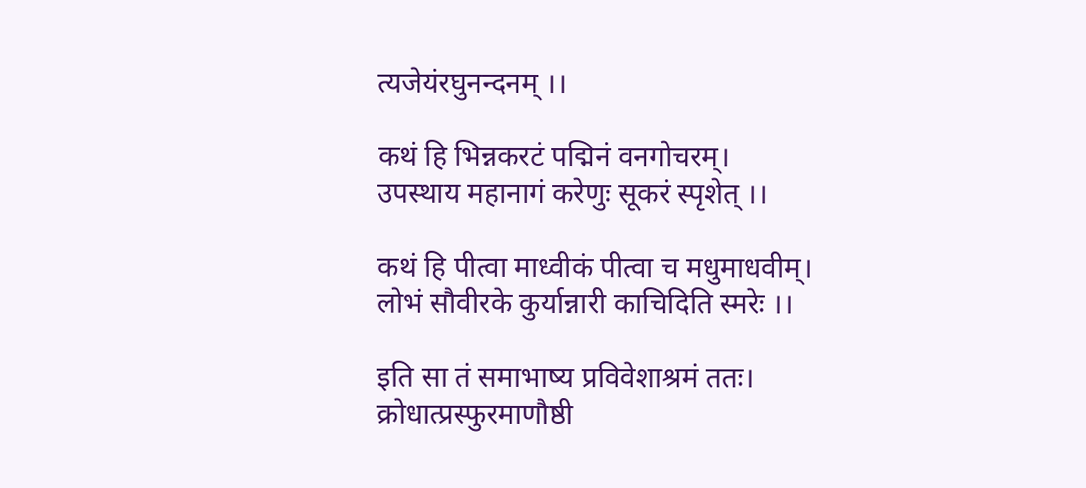त्यजेयंरघुनन्दनम् ।।

कथं हि भिन्नकरटं पद्मिनं वनगोचरम्।
उपस्थाय महानागं करेणुः सूकरं स्पृशेत् ।।

कथं हि पीत्वा माध्वीकं पीत्वा च मधुमाधवीम्।
लोभं सौवीरके कुर्यान्नारी काचिदिति स्मरेः ।।

इति सा तं समाभाष्य प्रविवेशाश्रमं ततः।
क्रोधात्प्रस्फुरमाणौष्ठी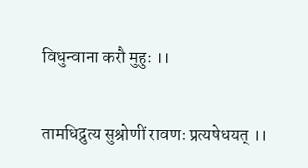विधुन्वाना करौ मुहुः ।।

तामधिद्रुत्य सुश्रोणीं रावणः प्रत्यषेधयत् ।।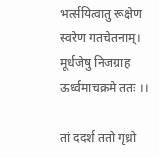भर्त्सयित्वातु रूक्षेण स्वरेण गतचेतनाम्।
मूर्धजेषु निजग्राह ऊर्ध्वमाचक्रमे ततः ।।

तां ददर्श ततो गृध्रो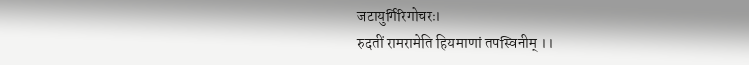जटायुर्गिरिगोचरः।
रुदतीं रामरामेति हियमाणां तपस्विनीम् ।।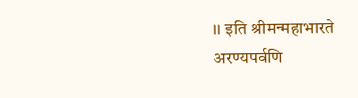।। इति श्रीमन्महाभारते अरण्यपर्वणि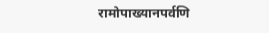रामोपाख्यानपर्वणि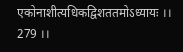एकोनाशीत्यधिकद्विशततमोऽध्यायः ।। 279 ।।